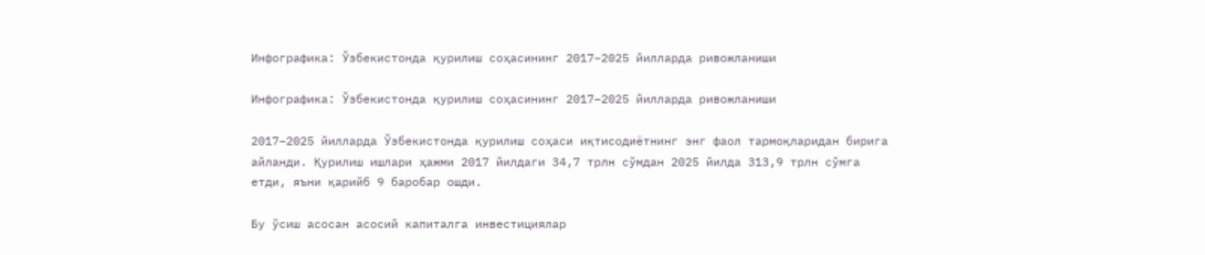Инфографика: Ўзбекистонда қурилиш соҳасининг 2017–2025 йилларда ривожланиши

Инфографика: Ўзбекистонда қурилиш соҳасининг 2017–2025 йилларда ривожланиши

2017–2025 йилларда Ўзбекистонда қурилиш соҳаси иқтисодиётнинг энг фаол тармоқларидан бирига айланди. Қурилиш ишлари ҳажми 2017 йилдаги 34,7 трлн сўмдан 2025 йилда 313,9 трлн сўмга етди, яъни қарийб 9 баробар ошди.

Бу ўсиш асосан асосий капиталга инвестициялар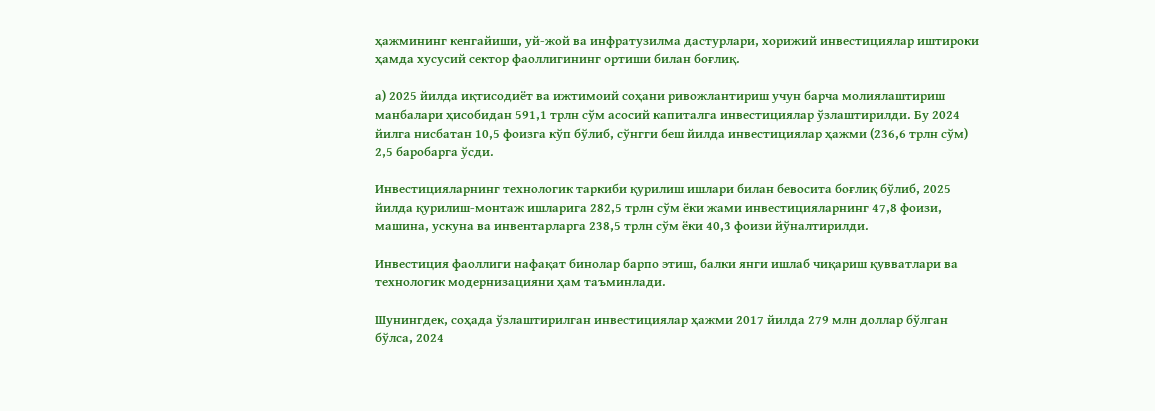ҳажмининг кенгайиши, уй-жой ва инфратузилма дастурлари, хорижий инвестициялар иштироки ҳамда хусусий сектор фаоллигининг ортиши билан боғлиқ.

а) 2025 йилда иқтисодиёт ва ижтимоий соҳани ривожлантириш учун барча молиялаштириш манбалари ҳисобидан 591,1 трлн сўм асосий капиталга инвестициялар ўзлаштирилди. Бу 2024 йилга нисбатан 10,5 фоизга кўп бўлиб, сўнгги беш йилда инвестициялар ҳажми (236,6 трлн сўм) 2,5 баробарга ўсди.

Инвестицияларнинг технологик таркиби қурилиш ишлари билан бевосита боғлиқ бўлиб, 2025 йилда қурилиш-монтаж ишларига 282,5 трлн сўм ёки жами инвестицияларнинг 47,8 фоизи, машина, ускуна ва инвентарларга 238,5 трлн сўм ёки 40,3 фоизи йўналтирилди.

Инвестиция фаоллиги нафақат бинолар барпо этиш, балки янги ишлаб чиқариш қувватлари ва технологик модернизацияни ҳам таъминлади.

Шунингдек, соҳада ўзлаштирилган инвестициялар ҳажми 2017 йилда 279 млн доллар бўлган бўлса, 2024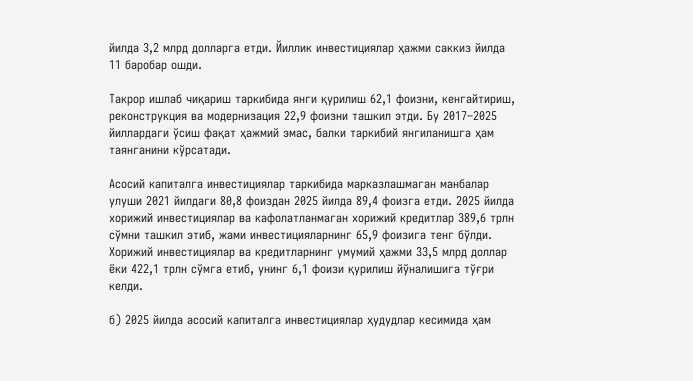йилда 3,2 млрд долларга етди. Йиллик инвестициялар ҳажми саккиз йилда 11 баробар ошди.

Такрор ишлаб чиқариш таркибида янги қурилиш 62,1 фоизни, кенгайтириш, реконструкция ва модернизация 22,9 фоизни ташкил этди. Бу 2017–2025 йиллардаги ўсиш фақат ҳажмий эмас, балки таркибий янгиланишга ҳам таянганини кўрсатади.

Асосий капиталга инвестициялар таркибида марказлашмаган манбалар улуши 2021 йилдаги 80,8 фоиздан 2025 йилда 89,4 фоизга етди. 2025 йилда хорижий инвестициялар ва кафолатланмаган хорижий кредитлар 389,6 трлн сўмни ташкил этиб, жами инвестицияларнинг 65,9 фоизига тенг бўлди. Хорижий инвестициялар ва кредитларнинг умумий ҳажми 33,5 млрд доллар ёки 422,1 трлн сўмга етиб, унинг 6,1 фоизи қурилиш йўналишига тўғри келди.

б) 2025 йилда асосий капиталга инвестициялар ҳудудлар кесимида ҳам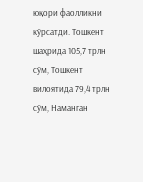юқори фаолликни кўрсатди. Тошкент шаҳрида 105,7 трлн сўм, Тошкент вилоятида 79,4 трлн сўм, Наманган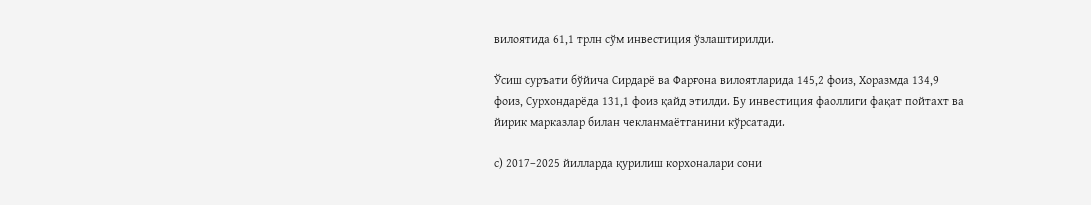вилоятида 61,1 трлн сўм инвестиция ўзлаштирилди.

Ўсиш суръати бўйича Сирдарё ва Фарғона вилоятларида 145,2 фоиз, Хоразмда 134,9 фоиз, Сурхондарёда 131,1 фоиз қайд этилди. Бу инвестиция фаоллиги фақат пойтахт ва йирик марказлар билан чекланмаётганини кўрсатади.

с) 2017–2025 йилларда қурилиш корхоналари сони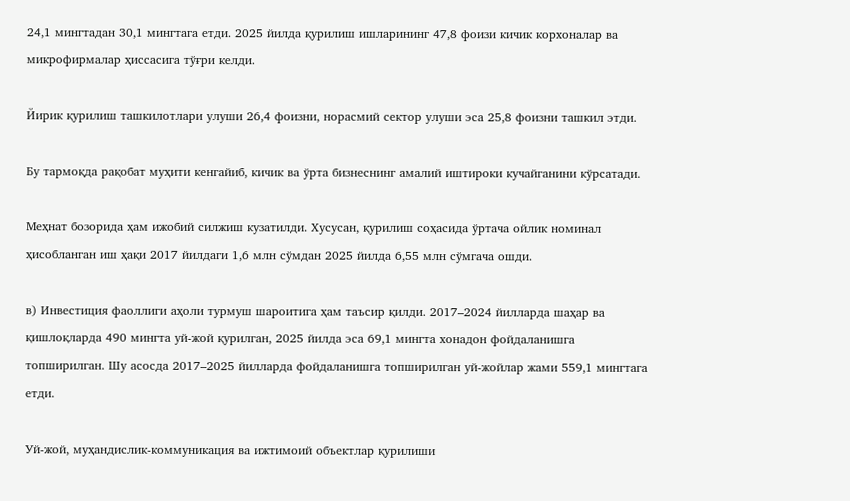24,1 мингтадан 30,1 мингтага етди. 2025 йилда қурилиш ишларининг 47,8 фоизи кичик корхоналар ва микрофирмалар ҳиссасига тўғри келди.

Йирик қурилиш ташкилотлари улуши 26,4 фоизни, норасмий сектор улуши эса 25,8 фоизни ташкил этди.

Бу тармоқда рақобат муҳити кенгайиб, кичик ва ўрта бизнеснинг амалий иштироки кучайганини кўрсатади.

Меҳнат бозорида ҳам ижобий силжиш кузатилди. Хусусан, қурилиш соҳасида ўртача ойлик номинал ҳисобланган иш ҳақи 2017 йилдаги 1,6 млн сўмдан 2025 йилда 6,55 млн сўмгача ошди.

в) Инвестиция фаоллиги аҳоли турмуш шароитига ҳам таъсир қилди. 2017–2024 йилларда шаҳар ва қишлоқларда 490 мингта уй-жой қурилган, 2025 йилда эса 69,1 мингта хонадон фойдаланишга топширилган. Шу асосда 2017–2025 йилларда фойдаланишга топширилган уй-жойлар жами 559,1 мингтага етди.

Уй-жой, муҳандислик-коммуникация ва ижтимоий объектлар қурилиши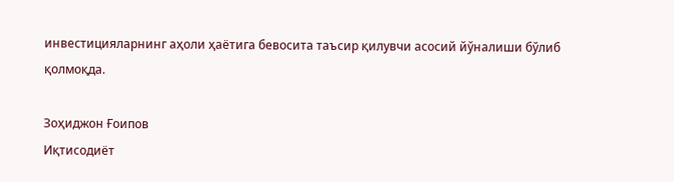инвестицияларнинг аҳоли ҳаётига бевосита таъсир қилувчи асосий йўналиши бўлиб қолмоқда.

Зоҳиджон Ғоипов
Иқтисодиёт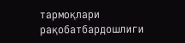тармоқлари рақобатбардошлиги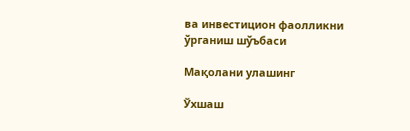ва инвестицион фаолликни ўрганиш шўъбаси

Мақолани улашинг

Ўхшаш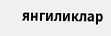янгиликлар